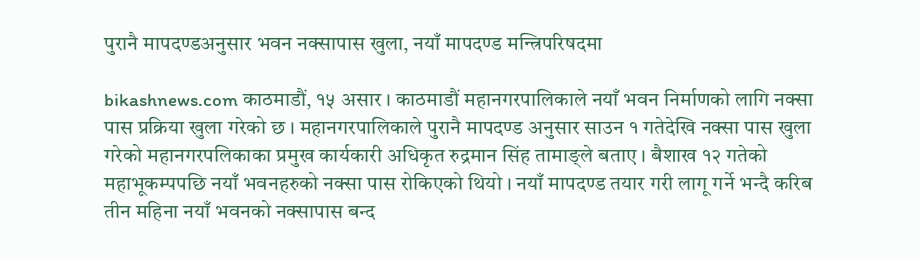पुरानै मापदण्डअनुसार भवन नक्सापास खुला, नयाँ मापदण्ड मन्त्रिपरिषदमा

bikashnews.com काठमाडौं, १५ असार । काठमाडौं महानगरपालिकाले नयाँ भवन निर्माणको लागि नक्सा पास प्रक्रिया खुला गरेको छ । महानगरपालिकाले पुरानै मापदण्ड अनुसार साउन १ गतेदेखि नक्सा पास खुला गरेको महानगरपलिकाका प्रमुख कार्यकारी अधिकृत रुद्रमान सिंह तामाङ्ले बताए । बैशाख १२ गतेको महाभूकम्पपछि नयाँ भवनहरुको नक्सा पास रोकिएको थियो । नयाँ मापदण्ड तयार गरी लागू गर्ने भन्दै करिब तीन महिना नयाँ भवनको नक्सापास बन्द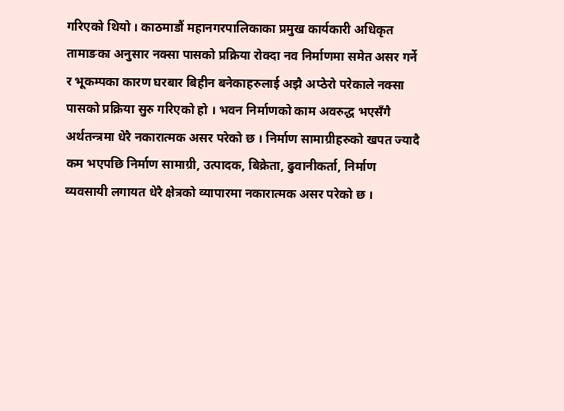गरिएको थियो । काठमाडौं महानगरपालिकाका प्रमुख कार्यकारी अधिकृत तामाङका अनुसार नक्सा पासको प्रक्रिया रोक्दा नव निर्माणमा समेत असर गर्ने र भूकम्पका कारण घरबार बिहीन बनेकाहरुलाई अझै अप्ठेरो परेकाले नक्सा पासको प्रक्रिया सुरु गरिएको हो । भवन निर्माणको काम अवरुद्ध भएसँगै अर्थतन्त्रमा धेरै नकारात्मक असर परेको छ । निर्माण सामाग्रीहरुको खपत ज्यादै कम भएपछि निर्माण सामाग्री, उत्पादक, बिक्रेता, ढुवानीकर्ता, निर्माण व्यवसायी लगायत धेरै क्षेत्रको व्यापारमा नकारात्मक असर परेको छ ।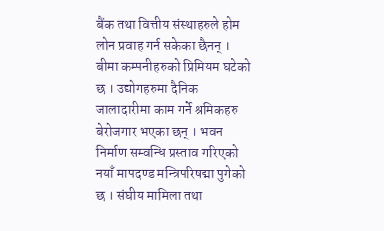बैंक तथा वित्तीय संस्थाहरुले होम लोन प्रवाह गर्न सकेका छैनन् । बीमा कम्पनीहरुको प्रिमियम घटेको छ । उद्योगहरुमा दैनिक जालादारीमा काम गर्ने श्रमिकहरु बेरोजगार भएका छन् । भवन निर्माण सम्वन्धि प्रस्ताव गरिएको नयाँ मापदण्ड मन्त्रिपरिषद्मा पुगेको छ । संघीय मामिला तथा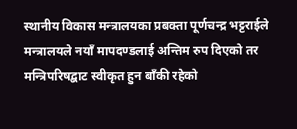स्थानीय विकास मन्त्रालयका प्रबक्ता पूर्णचन्द्र भट्टराईले मन्त्रालयले नयाँ मापदण्डलाई अन्तिम रुप दिएको तर मन्त्रिपरिषद्बाट स्वीकृत हुन बाँकी रहेको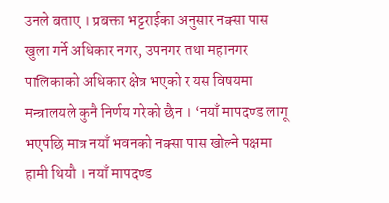उनले बताए । प्रबक्ता भट्टराईका अनुसार नक्सा पास खुला गर्ने अधिकार नगर, उपनगर तथा महानगर पालिकाको अधिकार क्षेत्र भएको र यस विषयमा मन्त्रालयले कुनै निर्णय गरेको छैन । ‘नयाँ मापदण्ड लागू भएपछि मात्र नयाँ भवनको नक्सा पास खोल्ने पक्षमा हामी थियौ । नयाँ मापदण्ड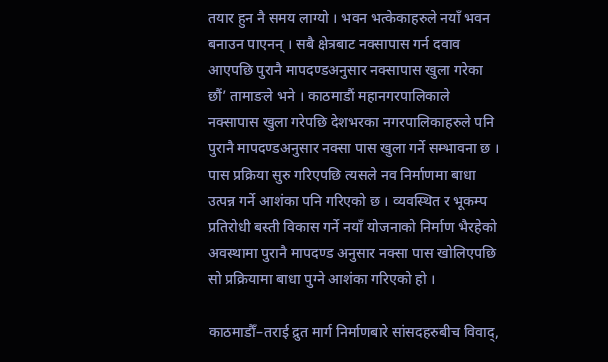तयार हुन नै समय लाग्यो । भवन भत्केकाहरुले नयाँ भवन बनाउन पाएनन् । सबै क्षेत्रबाट नक्सापास गर्न दवाव आएपछि पुरानै मापदण्डअनुसार नक्सापास खुला गरेका छौं’ तामाङले भने । काठमाडौं महानगरपालिकाले नक्सापास खुला गरेपछि देशभरका नगरपालिकाहरुले पनि पुरानै मापदण्डअनुसार नक्सा पास खुला गर्ने सम्भावना छ । पास प्रक्रिया सुरु गरिएपछि त्यसले नव निर्माणमा बाधा उत्पन्न गर्ने आशंका पनि गरिएको छ । व्यवस्थित र भूकम्प प्रतिरोधी बस्ती विकास गर्ने नयाँ योजनाको निर्माण भैरहेको अवस्थामा पुरानै मापदण्ड अनुसार नक्सा पास खोलिएपछि सो प्रक्रियामा बाधा पुग्ने आशंका गरिएको हो ।

काठमाडौँ–तराई द्रुत मार्ग निर्माणबारे सांसदहरुबीच विवाद्,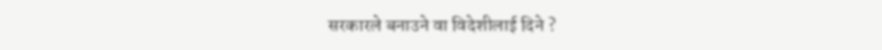सरकारले बनाउने वा विदेशीलाई दिने ?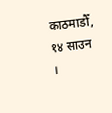काठमाडौँ, १४ साउन ।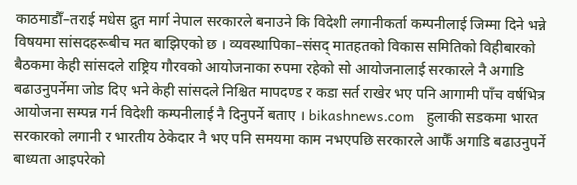काठमाडौँ–तराई मधेस द्रुत मार्ग नेपाल सरकारले बनाउने कि विदेशी लगानीकर्ता कम्पनीलाई जिम्मा दिने भन्ने विषयमा सांसदहरूबीच मत बाझिएको छ । व्यवस्थापिका–संसद् मातहतको विकास समितिको विहीबारको बैठकमा केही सांसदले राष्ट्रिय गौरवको आयोजनाका रुपमा रहेको सो आयोजनालाई सरकारले नै अगाडि बढाउनुपर्नेमा जोड दिए भने केही सांसदले निश्चित मापदण्ड र कडा सर्त राखेर भए पनि आगामी पाँच वर्षभित्र आयोजना सम्पन्न गर्न विदेशी कम्पनीलाई नै दिनुपर्ने बताए । bikashnews.com   हुलाकी सडकमा भारत सरकारको लगानी र भारतीय ठेकेदार नै भए पनि समयमा काम नभएपछि सरकारले आफैँ अगाडि बढाउनुपर्ने बाध्यता आइपरेको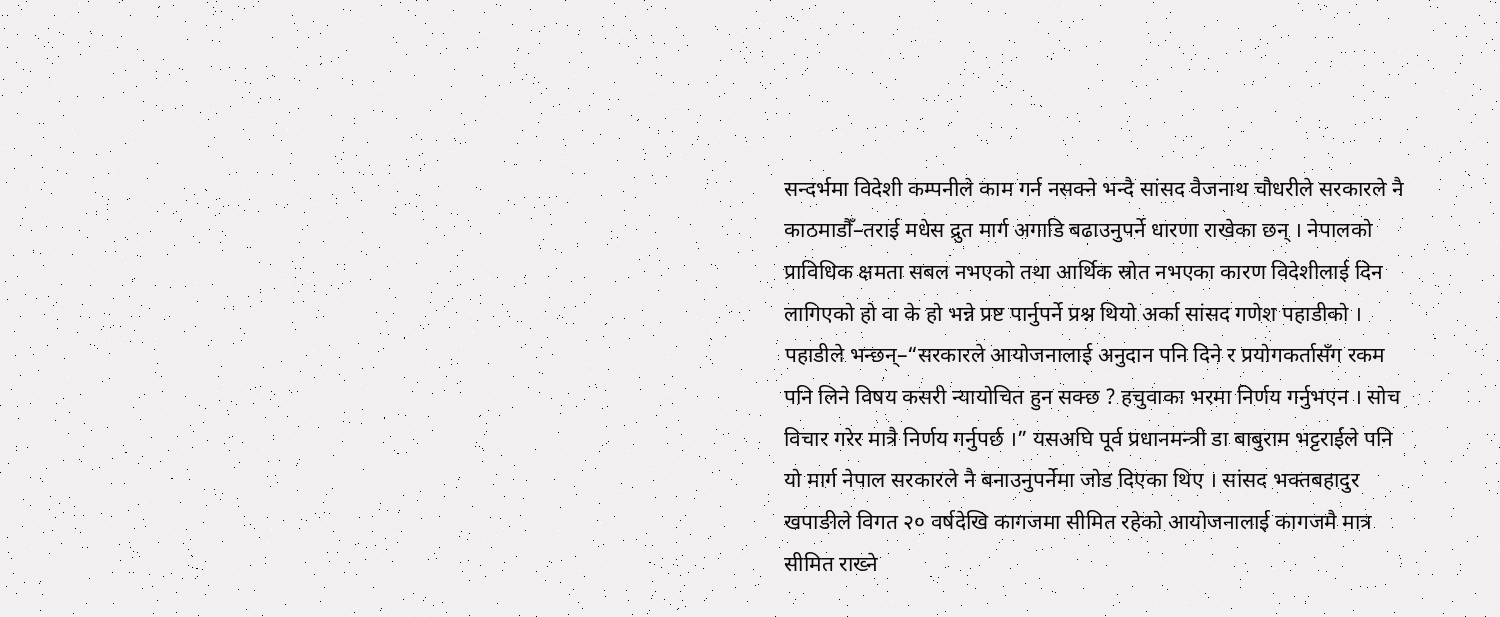सन्दर्भमा विदेशी कम्पनीले काम गर्न नसक्ने भन्दै सांसद वैजनाथ चौधरीले सरकारले नै काठमाडौँ–तराई मधेस द्रुत मार्ग अगाडि बढाउनुपर्ने धारणा राखेका छन् । नेपालको प्राविधिक क्षमता सबल नभएको तथा आर्थिक स्रोत नभएका कारण विदेशीलाई दिन लागिएको हो वा के हो भन्ने प्रष्ट पार्नुपर्ने प्रश्न थियो अर्का सांसद गणेश पहाडीको । पहाडीले भन्छन्–“सरकारले आयोजनालाई अनुदान पनि दिने र प्रयोगकर्तासँग रकम पनि लिने विषय कसरी न्यायोचित हुन सक्छ ? हचुवाका भरमा निर्णय गर्नुभएन । सोच विचार गरेर मात्रै निर्णय गर्नुपर्छ ।” यसअघि पूर्व प्रधानमन्त्री डा बाबुराम भट्टराईले पनि यो मार्ग नेपाल सरकारले नै बनाउनुपर्नेमा जोड दिएका थिए । सांसद भक्तबहादुर खपाङीले विगत २० वर्षदेखि कागजमा सीमित रहेको आयोजनालाई कागजमै मात्र सीमित राख्ने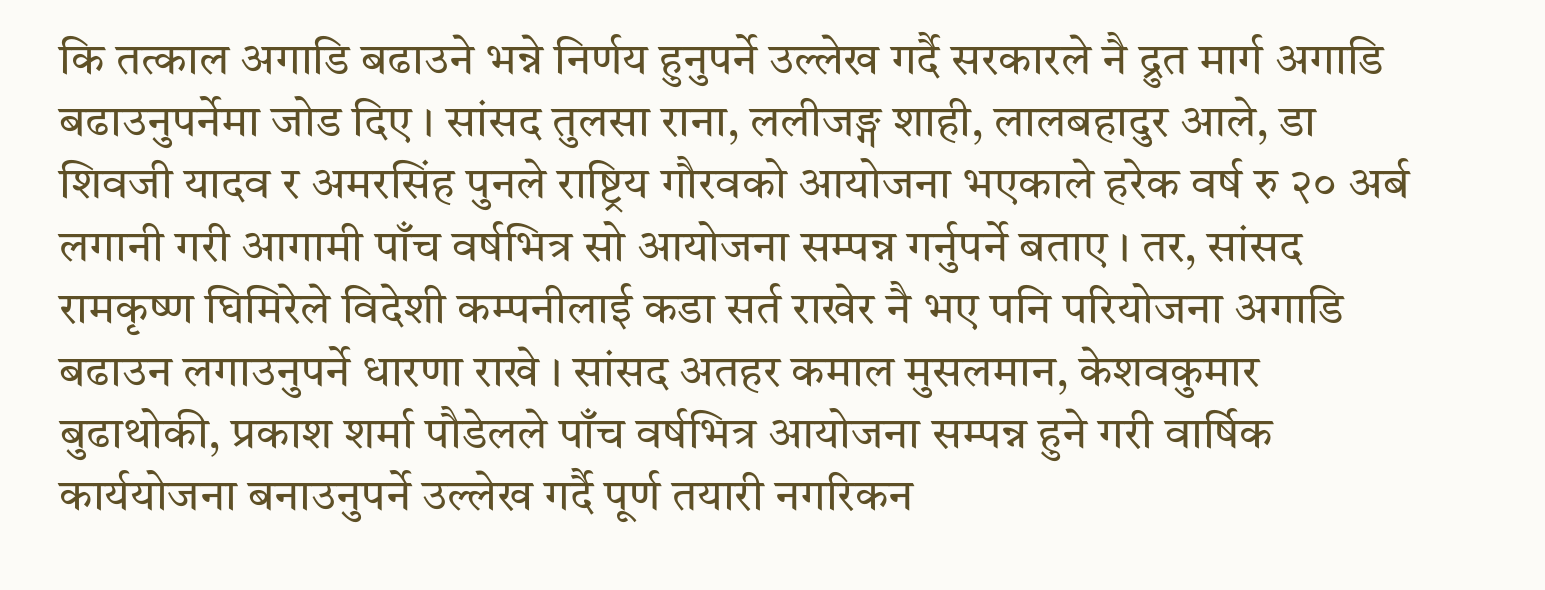कि तत्काल अगाडि बढाउने भन्ने निर्णय हुनुपर्ने उल्लेख गर्दै सरकारले नै द्रुत मार्ग अगाडि बढाउनुपर्नेमा जोड दिए । सांसद तुलसा राना, ललीजङ्ग शाही, लालबहादुर आले, डा शिवजी यादव र अमरसिंह पुनले राष्ट्रिय गौरवको आयोजना भएकाले हरेक वर्ष रु २० अर्ब लगानी गरी आगामी पाँच वर्षभित्र सो आयोजना सम्पन्न गर्नुपर्ने बताए । तर, सांसद रामकृष्ण घिमिरेले विदेशी कम्पनीलाई कडा सर्त राखेर नै भए पनि परियोजना अगाडि बढाउन लगाउनुपर्ने धारणा राखे । सांसद अतहर कमाल मुसलमान, केशवकुमार बुढाथोकी, प्रकाश शर्मा पौडेलले पाँच वर्षभित्र आयोजना सम्पन्न हुने गरी वार्षिक कार्ययोजना बनाउनुपर्ने उल्लेख गर्दै पूर्ण तयारी नगरिकन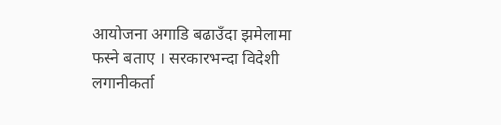आयोजना अगाडि बढाउँदा झमेलामा फस्ने बताए । सरकारभन्दा विदेशी लगानीकर्ता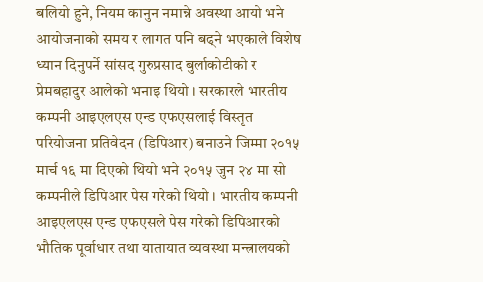बलियो हुने, नियम कानुन नमान्ने अवस्था आयो भने आयोजनाको समय र लागत पनि बढ्ने भएकाले विशेष ध्यान दिनुपर्ने सांसद गुरुप्रसाद बुर्लाकोटीको र प्रेमबहादुर आलेको भनाइ थियो । सरकारले भारतीय कम्पनी आइएलएस एन्ड एफएसलाई विस्तृत परियोजना प्रतिवेदन (डिपिआर) बनाउने जिम्मा २०१५ मार्च १६ मा दिएको थियो भने २०१५ जुन २४ मा सो कम्पनीले डिपिआर पेस गरेको थियो । भारतीय कम्पनी आइएलएस एन्ड एफएसले पेस गरेको डिपिआरको भौतिक पूर्वाधार तथा यातायात व्यवस्था मन्त्रालयको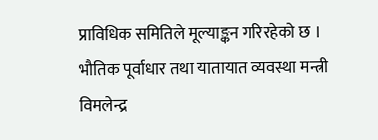प्राविधिक समितिले मूल्याङ्कन गरिरहेको छ । भौतिक पूर्वाधार तथा यातायात व्यवस्था मन्त्री विमलेन्द्र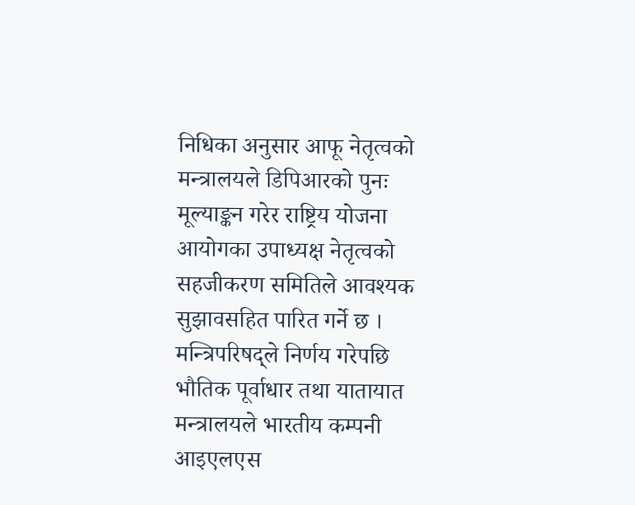निधिका अनुसार आफू नेतृत्वको मन्त्रालयले डिपिआरको पुनः मूल्याङ्कन गरेर राष्ट्रिय योजना आयोगका उपाध्यक्ष नेतृत्वको सहजीकरण समितिले आवश्यक सुझावसहित पारित गर्ने छ । मन्त्रिपरिषद्ले निर्णय गरेपछि भौतिक पूर्वाधार तथा यातायात मन्त्रालयले भारतीय कम्पनी आइएलएस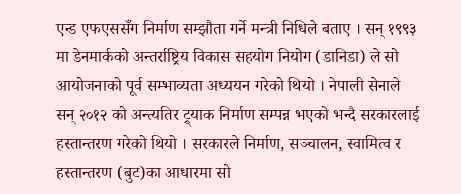एन्ड एफएससँग निर्माण सम्झौता गर्ने मन्त्री निधिले बताए । सन् १९९३ मा डेनमार्कको अन्तर्राष्ट्रिय विकास सहयोग नियोग (डानिडा) ले सो आयोजनाको पूर्व सम्भाव्यता अध्ययन गरेको थियो । नेपाली सेनाले सन् २०१२ को अन्त्यतिर ट्र्याक निर्माण सम्पन्न भएको भन्दै सरकारलाई हस्तान्तरण गरेको थियो । सरकारले निर्माण, सञ्चालन, स्वामित्व र हस्तान्तरण (बुट)का आधारमा सो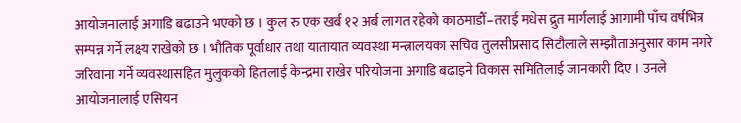आयोजनालाई अगाडि बढाउने भएको छ । कुल रु एक खर्ब १२ अर्ब लागत रहेको काठमाडौँ–तराई मधेस द्रुत मार्गलाई आगामी पाँच वर्षभित्र सम्पन्न गर्ने लक्ष्य राखेको छ । भौतिक पूर्वाधार तथा यातायात व्यवस्था मन्त्रालयका सचिव तुलसीप्रसाद सिटौलाले सम्झौताअनुसार काम नगरे जरिवाना गर्ने व्यवस्थासहित मुलुकको हितलाई केन्द्रमा राखेर परियोजना अगाडि बढाइने विकास समितिलाई जानकारी दिए । उनले आयोजनालाई एसियन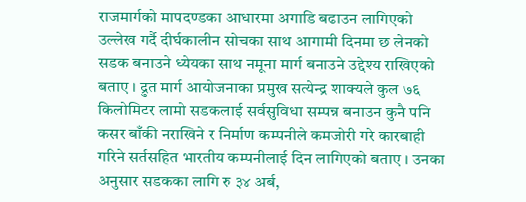राजमार्गको मापदण्डका आधारमा अगाडि बढाउन लागिएको उल्लेख गर्दै दीर्घकालीन सोचका साथ आगामी दिनमा छ लेनको सडक बनाउने ध्येयका साथ नमूना मार्ग बनाउने उद्देश्य राखिएको बताए । द्रुत मार्ग आयोजनाका प्रमुख सत्येन्द्र शाक्यले कुल ७६ किलोमिटर लामो सडकलाई सर्वसुविधा सम्पन्न बनाउन कुनै पनि कसर बाँकी नराखिने र निर्माण कम्पनीले कमजोरी गरे कारबाही गरिने सर्तसहित भारतीय कम्पनीलाई दिन लागिएको बताए । उनका अनुसार सडकका लागि रु ३४ अर्ब,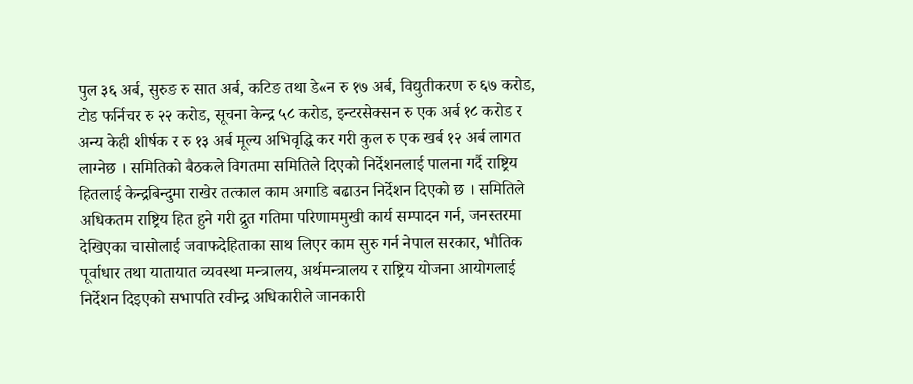पुल ३६ अर्ब, सुरुङ रु सात अर्ब, कटिङ तथा डे«न रु १७ अर्ब, विद्युतीकरण रु ६७ करोड, टोड फर्निचर रु २२ करोड, सूचना केन्द्र ५८ करोड, इन्टरसेक्सन रु एक अर्ब १८ करोड र अन्य केही शीर्षक र रु १३ अर्ब मूल्य अभिवृद्धि कर गरी कुल रु एक खर्ब १२ अर्ब लागत लाग्नेछ । समितिको बैठकले विगतमा समितिले दिएको निर्देशनलाई पालना गर्दै राष्ट्रिय हितलाई केन्द्रबिन्दुमा राखेर तत्काल काम अगाडि बढाउन निर्देशन दिएको छ । समितिले अधिकतम राष्ट्रिय हित हुने गरी द्रुत गतिमा परिणाममुखी कार्य सम्पादन गर्न, जनस्तरमा देखिएका चासोलाई जवाफदेहिताका साथ लिएर काम सुरु गर्न नेपाल सरकार, भौतिक पूर्वाधार तथा यातायात व्यवस्था मन्त्रालय, अर्थमन्त्रालय र राष्ट्रिय योजना आयोगलाई निर्देशन दिइएको सभापति रवीन्द्र अधिकारीले जानकारी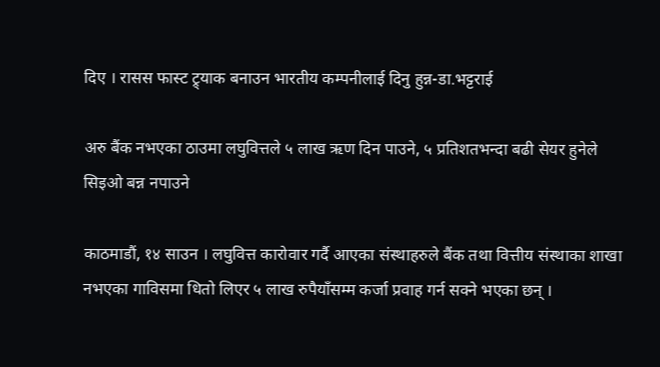दिए । रासस फास्ट ट्र्याक बनाउन भारतीय कम्पनीलाई दिनु हुन्न-डा.भट्टराई

अरु बैंक नभएका ठाउमा लघुवित्तले ५ लाख ऋण दिन पाउने, ५ प्रतिशतभन्दा बढी सेयर हुनेले सिइओ बन्न नपाउने

काठमाडौं, १४ साउन । लघुवित्त कारोवार गर्दै आएका संस्थाहरुले बैंक तथा वित्तीय संस्थाका शाखा नभएका गाविसमा धितो लिएर ५ लाख रुपैयाँसम्म कर्जा प्रवाह गर्न सक्ने भएका छन् ।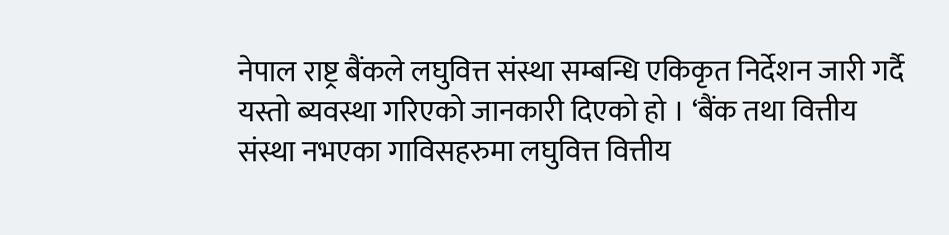नेपाल राष्ट्र बैंकले लघुवित्त संस्था सम्बन्धि एकिकृत निर्देशन जारी गर्दै यस्तो ब्यवस्था गरिएको जानकारी दिएको हो । ‘बैंक तथा वित्तीय संस्था नभएका गाविसहरुमा लघुवित्त वित्तीय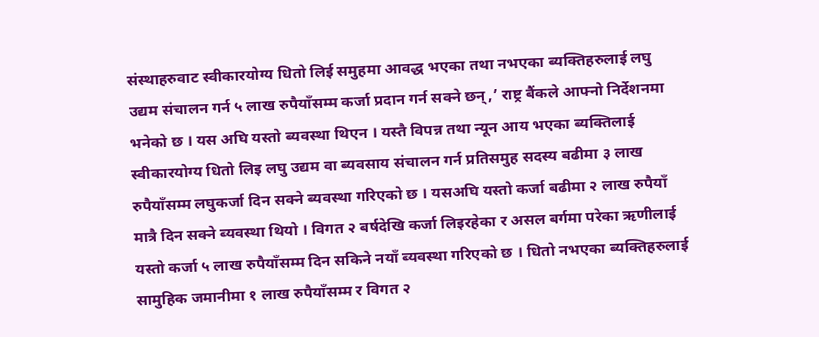संस्थाहरुवाट स्वीकारयोग्य धितो लिई समुहमा आवद्ध भएका तथा नभएका ब्यक्तिहरुलाई लघु उद्यम संचालन गर्न ५ लाख रुपैयाँसम्म कर्जा प्रदान गर्न सक्ने छन्,’ राष्ट्र बैंकले आफ्नो निर्देशनमा भनेको छ । यस अघि यस्तो ब्यवस्था थिएन । यस्तै विपन्न तथा न्यून आय भएका ब्यक्तिलाई स्वीकारयोग्य धितो लिइ लघु उद्यम वा ब्यवसाय संचालन गर्न प्रतिसमुह सदस्य बढीमा ३ लाख रुपैयाँसम्म लघुकर्जा दिन सक्ने ब्यवस्था गरिएको छ । यसअघि यस्तो कर्जा बढीमा २ लाख रुपैयाँ मात्रै दिन सक्ने ब्यवस्था थियो । विगत २ बर्षदेखि कर्जा लिइरहेका र असल बर्गमा परेका ऋणीलाई यस्तो कर्जा ५ लाख रुपैयाँसम्म दिन सकिने नयाँ ब्यवस्था गरिएको छ । धितो नभएका ब्यक्तिहरुलाई सामुहिक जमानीमा १ लाख रुपैयाँसम्म र विगत २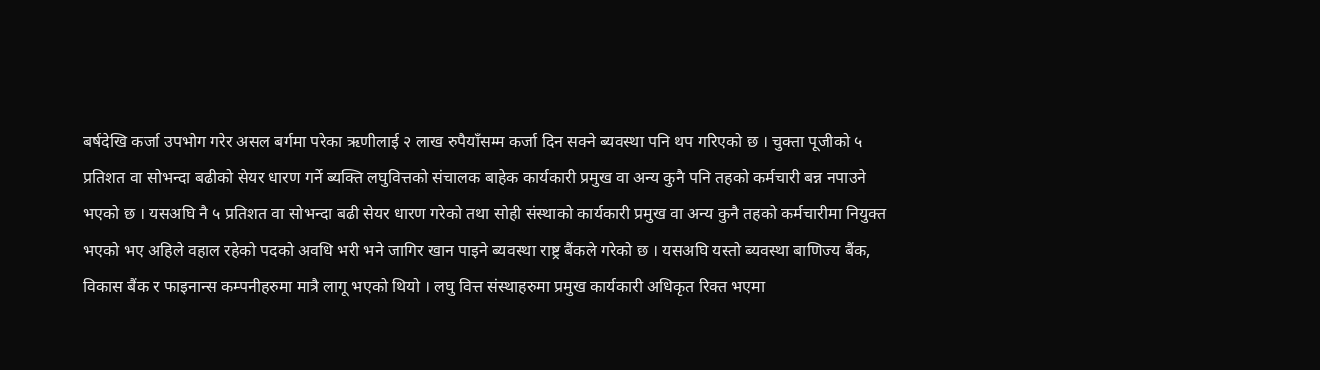बर्षदेखि कर्जा उपभोग गरेर असल बर्गमा परेका ऋणीलाई २ लाख रुपैयाँसम्म कर्जा दिन सक्ने ब्यवस्था पनि थप गरिएको छ । चुक्ता पूजीको ५ प्रतिशत वा सोभन्दा बढीको सेयर धारण गर्ने ब्यक्ति लघुवित्तको संचालक बाहेक कार्यकारी प्रमुख वा अन्य कुनै पनि तहको कर्मचारी बन्न नपाउने भएको छ । यसअघि नै ५ प्रतिशत वा सोभन्दा बढी सेयर धारण गरेको तथा सोही संस्थाको कार्यकारी प्रमुख वा अन्य कुनै तहको कर्मचारीमा नियुक्त भएको भए अहिले वहाल रहेको पदको अवधि भरी भने जागिर खान पाइने ब्यवस्था राष्ट्र बैंकले गरेको छ । यसअघि यस्तो ब्यवस्था बाणिज्य बैंक, विकास बैंक र फाइनान्स कम्पनीहरुमा मात्रै लागू भएको थियो । लघु वित्त संस्थाहरुमा प्रमुख कार्यकारी अधिकृत रिक्त भएमा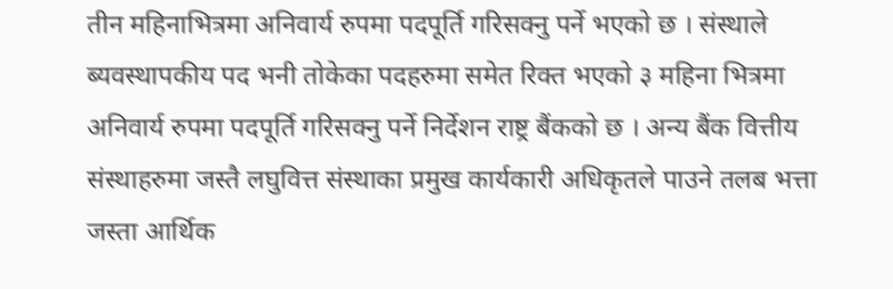तीन महिनाभित्रमा अनिवार्य रुपमा पदपूर्ति गरिसक्नु पर्ने भएको छ । संस्थाले ब्यवस्थापकीय पद भनी तोकेका पदहरुमा समेत रिक्त भएको ३ महिना भित्रमा अनिवार्य रुपमा पदपूर्ति गरिसक्नु पर्ने निर्देशन राष्ट्र बैंकको छ । अन्य बैंक वित्तीय संस्थाहरुमा जस्तै लघुवित्त संस्थाका प्रमुख कार्यकारी अधिकृतले पाउने तलब भत्ता जस्ता आर्थिक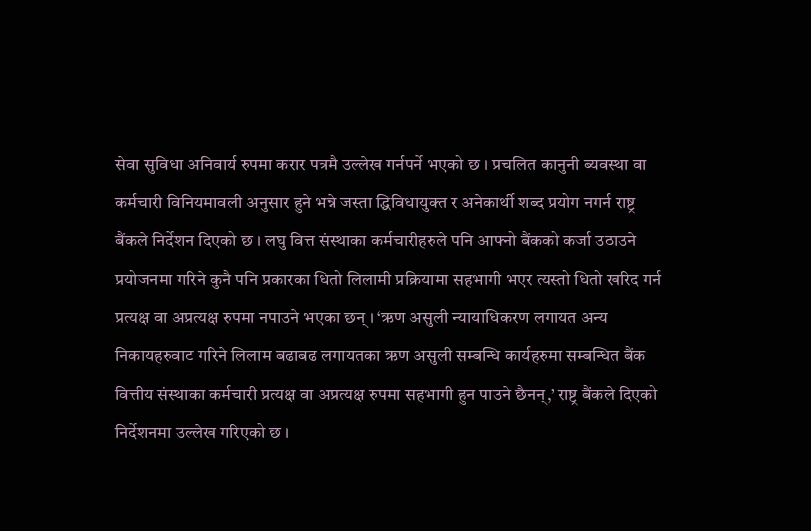सेवा सुविधा अनिवार्य रुपमा करार पत्रमै उल्लेख गर्नपर्ने भएको छ । प्रचलित कानुनी ब्यवस्था वा कर्मचारी विनियमावली अनुसार हुने भन्ने जस्ता द्धिविधायुक्त र अनेकार्थी शब्द प्रयोग नगर्न राष्ट्र बैंकले निर्देशन दिएको छ । लघु वित्त संस्थाका कर्मचारीहरुले पनि आफ्नो बैंकको कर्जा उठाउने प्रयोजनमा गरिने कुनै पनि प्रकारका धितो लिलामी प्रक्रियामा सहभागी भएर त्यस्तो धितो खरिद गर्न प्रत्यक्ष वा अप्रत्यक्ष रुपमा नपाउने भएका छन् । ‘ऋण असुली न्यायाधिकरण लगायत अन्य निकायहरुवाट गरिने लिलाम बढाबढ लगायतका ऋण असुली सम्बन्धि कार्यहरुमा सम्बन्धित बैंक वित्तीय संस्थाका कर्मचारी प्रत्यक्ष वा अप्रत्यक्ष रुपमा सहभागी हुन पाउने छैनन्,’ राष्ट्र बैंकले दिएको निर्देशनमा उल्लेख गरिएको छ ।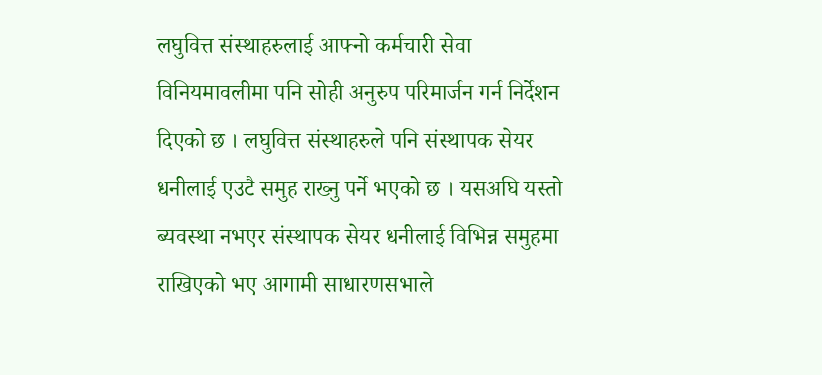लघुवित्त संस्थाहरुलाई आफ्नो कर्मचारी सेवा विनियमावलीमा पनि सोही अनुरुप परिमार्जन गर्न निर्देशन दिएको छ । लघुवित्त संस्थाहरुले पनि संस्थापक सेयर धनीलाई एउटै समुह राख्नु पर्ने भएको छ । यसअघि यस्तो ब्यवस्था नभएर संस्थापक सेयर धनीलाई विभिन्न समुहमा राखिएको भए आगामी साधारणसभाले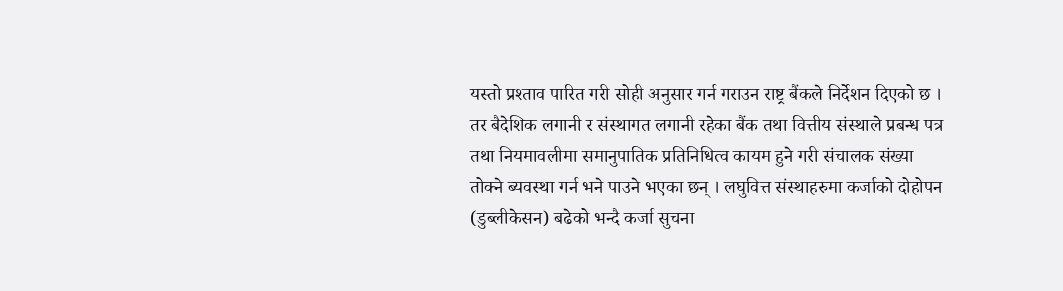यस्तो प्रश्ताव पारित गरी सोही अनुसार गर्न गराउन राष्ट्र बैंकले निर्देशन दिएको छ । तर बैदेशिक लगानी र संस्थागत लगानी रहेका बैंक तथा वित्तीय संस्थाले प्रबन्ध पत्र तथा नियमावलीमा समानुपातिक प्रतिनिधित्व कायम हुने गरी संचालक संख्या तोक्ने ब्यवस्था गर्न भने पाउने भएका छन् । लघुवित्त संस्थाहरुमा कर्जाको दोहोपन (डुब्लीकेसन) बढेको भन्दै कर्जा सुचना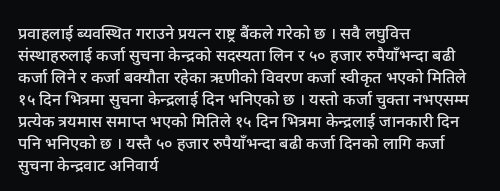प्रवाहलाई ब्यवस्थित गराउने प्रयत्न राष्ट्र बैंकले गरेको छ । सवै लघुवित्त संस्थाहरुलाई कर्जा सुचना केन्द्रको सदस्यता लिन र ५० हजार रुपैयाँभन्दा बढी कर्जा लिने र कर्जा बक्यौता रहेका ऋणीको विवरण कर्जा स्वीकृत भएको मितिले १५ दिन भित्रमा सुचना केन्द्रलाई दिन भनिएको छ । यस्तो कर्जा चुक्ता नभएसम्म प्रत्येक त्रयमास समाप्त भएको मितिले १५ दिन भित्रमा केन्द्रलाई जानकारी दिन पनि भनिएको छ । यस्तै ५० हजार रुपैयाँभन्दा बढी कर्जा दिनको लागि कर्जा सुचना केन्द्रवाट अनिवार्य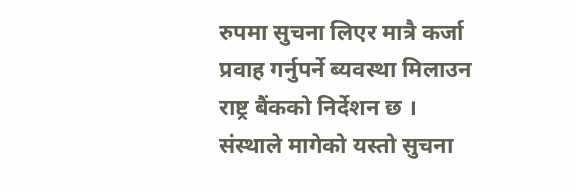रुपमा सुचना लिएर मात्रै कर्जा प्रवाह गर्नुपर्ने ब्यवस्था मिलाउन राष्ट्र बैंकको निर्देशन छ । संस्थाले मागेको यस्तो सुचना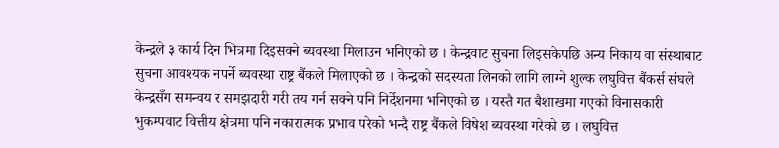केन्द्रले ३ कार्य दिन भित्रमा दिइसक्ने ब्यवस्था मिलाउन भनिएको छ । केन्द्रवाट सुचना लिइसकेपछि अन्य निकाय वा संस्थाबाट सुचना आवश्यक नपर्ने ब्यवस्था राष्ट्र बैंकले मिलाएको छ । केन्द्रको सदस्यता लिनको लागि लाग्ने शुल्क लघुवित्त बैंकर्स संघले केन्द्रसँग समन्वय र समझदारी गरी तय गर्न सक्ने पनि निर्देशनमा भनिएको छ । यस्तै गत बैशाखमा गएको विनासकारी भुकम्पवाट वित्तीय क्षेत्रमा पनि नकारात्मक प्रभाव परेको भन्दै राष्ट्र बैंकले विषेश ब्यवस्था गरेको छ । लघुवित्त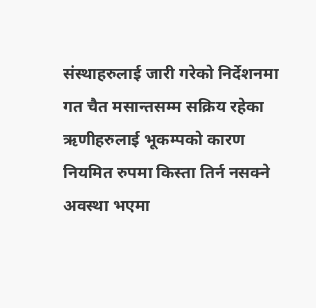संस्थाहरुलाई जारी गरेको निर्देशनमा गत चैत मसान्तसम्म सक्रिय रहेका ऋणीहरुलाई भूकम्पको कारण नियमित रुपमा किस्ता तिर्न नसक्ने अवस्था भएमा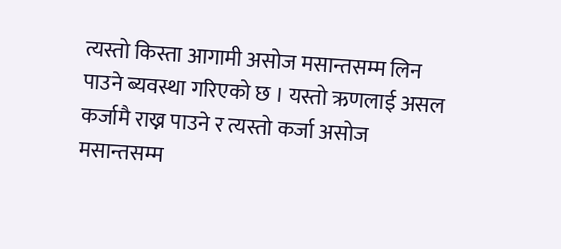त्यस्तो किस्ता आगामी असोज मसान्तसम्म लिन पाउने ब्यवस्था गरिएको छ । यस्तो ऋणलाई असल कर्जामै राख्न पाउने र त्यस्तो कर्जा असोज मसान्तसम्म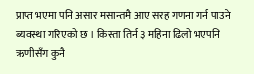प्राप्त भएमा पनि असार मसान्तमै आए सरह गणना गर्न पाउने ब्यवस्था गरिएको छ । किस्ता तिर्न ३ महिना ढिलो भएपनि ऋणीसँग कुनै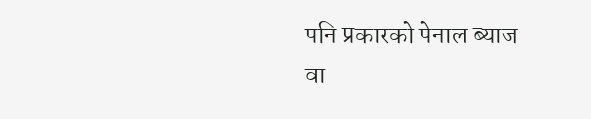पनि प्रकारको पेनाल ब्याज वा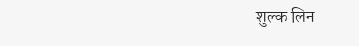शुल्क लिन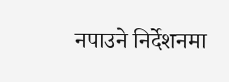नपाउने निर्देशनमा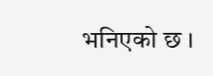भनिएको छ ।